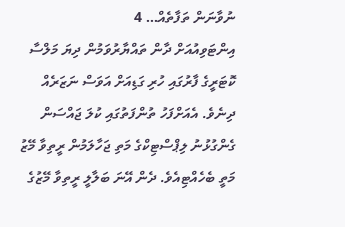ނުވާނަން ތަފާތެއް… 4
އިންޓަވިއުއަށް ދާން ތައްޔާރުވަމުން ދިޔަ މަލްސާ ކޮޓަރީގެ ފާރުގައި ހުރި ގަޑިއަށް އަވަސް ނަޒަރެއް ދިނެވެ. އެއަށްފަހު ތުންފަތުގައި ކުލަ ޖައްސަން ގެންގުޅުނު ލިޕްސްޓިކްގެ މަތި ޖަހާލަމުން ރީތިވާ މޭޒު މަތީ ބެހެއްޓިއެވެ. ދެން އޭނަ ބަލާލީ ރީތިވާ މޭޒުގެ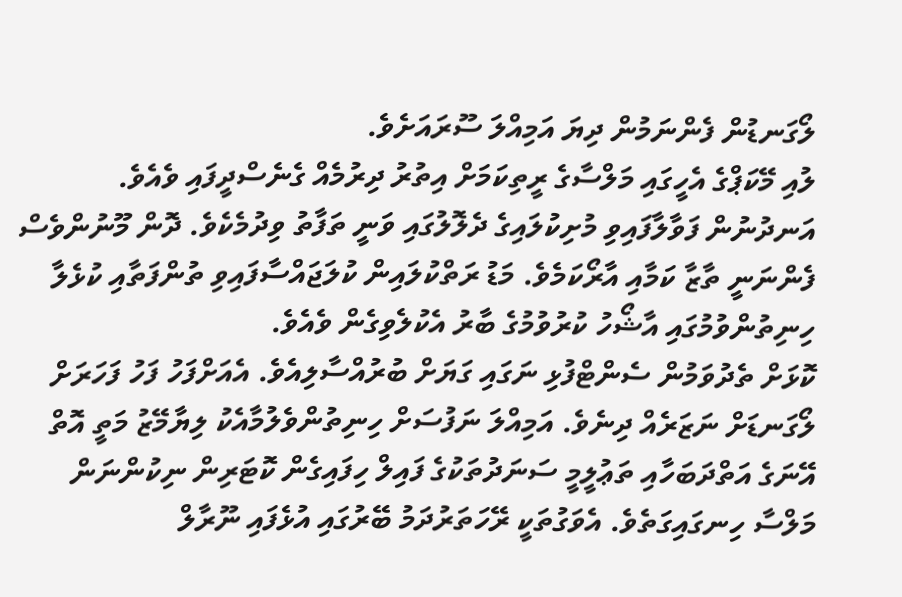ލޯގަނޑުން ފެންނަމުން ދިޔަ އަމިއްލަ ސޫރައަށެވެ.
ލުއި މޭކަޕްގެ އެހީގައި މަލްސާގެ ރީތިކަމަށް އިތުރު ދިރުމެއް ގެނެސްދީފައި ވެއެވެ. އަނދުނުން ފަވާލާފައިވި މުށިކުލައިގެ ދެލޮލުގައި ވަނީ ތަފާތު ވިދުމެކެވެ. ދޮން މޫނުންވެސް ފެންނަނީ ތާޒާ ކަމާއި އާރޯކަމެވެ. މަޑު ރަތްކުލައިން ކުލަޖައްސާފައިވި ތުންފަތާއި ކުޅެލާ ހިނިތުންވުމުގައި އާޝޯހު ކުރުވުމުގެ ބާރު އެކުލެވިގެން ވެއެވެ.
ކޮޅަށް ތެދުވަމުން ސެންޓްފުޅި ނަގައި ގަޔަށް ބުރުއްސާލިއެވެ. އެއަށްފަހު ފަހު ފަހަރަށް ލޯގަނޑަށް ނަޒަރެއް ދިނެވެ. އަމިއްލަ ނަފުސަށް ހިނިތުންވެލުމާއެކު ލިޔާމޭޒު މަތީ އޮތް އޭނަގެ އަތްދަބަހާއި ތަޢުލީމީ ސަނަދުތަކުގެ ފައިލް ހިފައިގެން ކޮޓަރިން ނިކުންނަން މަލްސާ ހިނގައިގަތެވެ. އެވަގުތަކީ ރޭހަތަރުދަމު ބޭރުގައި އުޅެފައި ނޫރާލް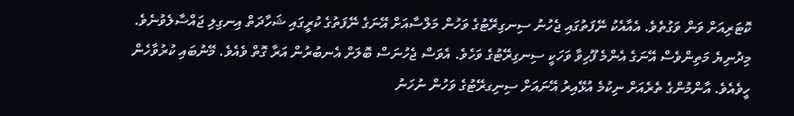ކޮޓަރިއަށް ވަން ވަގުތެވެ. އެއާއެކު ނޭފަތުގައި ޖެހުނު ސިނގިރޭޓުގެ ވަހުން މަލްސާއަށް އޭނަގެ ނޭފަތުގެ ކުރީގައި ޝަހާދަތް އިނގިލި ޖައްސާލެވުނެވެ. މިދުނިޔެ މަތިންވެސް އޭނަގެ އެންމެ ފޫހިވާ ވަހަކީ ސިނގިރޭޓުގެ ވަހެވެ. އެވަސް ޖެހުނަސް ބޮލަށް އެނބުރުން އަރާ ގޮތް ވެއެވެ. މޭނުބައި ކުރުވާހެން ހީވެއެވެ. އާންމުންގެ ތެރެއަށް ނިކުމެ އުޅޭއިރު އޭނައަށް ސިނިގރޭޓުގެ ވަހުން ނުހަނު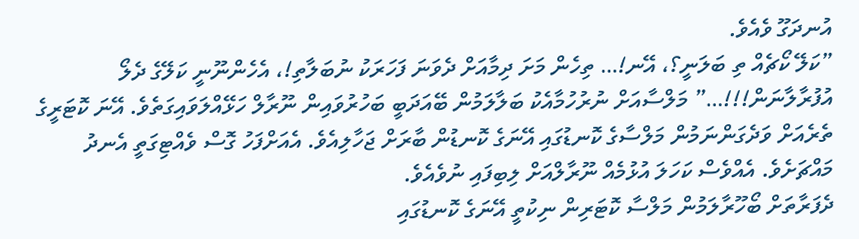އުނދަގޫ ވެއެވެ.
”ކަލޭ ކޯޗެއް ތި ބަލަނީ؟، އޭނ!… ތިހެން މަށަ ދިމާއަށް ދެވަނަ ފަހަރަކު ނުބަލާތި!، އެހެންނޫނީ ކަލޭގެ ދެލޯ އުފުރާލާނަން!!!…” މަލްސާއަށް ނުރުހުމާއެކު ބަލާލަމުން ބޭއަދަބީ ބަހުރުވައިން ނޫރާލް ހަޅޭއްލަވައިގަތެވެ. އޭނަ ކޮޓަރީގެ ތެރެއަށް ވަދެގަންނަމުން މަލްސާގެ ކޮނޑުގައި އޭނަގެ ކޮނޑުން ބާރަށް ޖަހާލިއެވެ. އެއަށްފަހު ގޮސް ވެއްޓިގަތީ އެނދު މައްޗަށެވެ. އެއްވެސް ކަހަލަ އުޅުމެއް ނޫރާލްއަށް ލިބިފައި ނުވެއެވެ.
ދެފަރާތަށް ބޯހޫރާލަމުން މަލްސާ ކޮޓަރިން ނިކުތީ އޭނަގެ ކޮނޑުގައި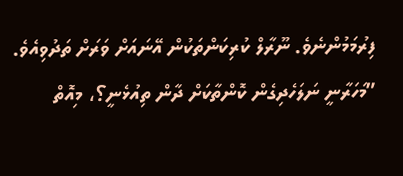ފިރުމަމުންނެވެ. ނޫރާލް ކުރިކަންތަކުން އޭނައަށް ވަރަށް ތަދުވިއެވެ.
”މަހަރާނީ ނަލަހެދިގެން ކޮންތާކަށް ދާން ތިއުޅެނީ؟، މިއޮތް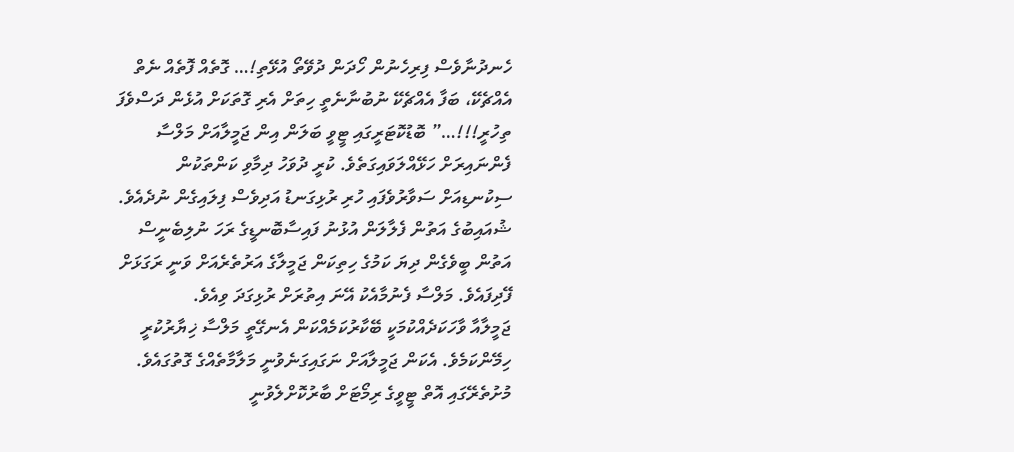ހެނދުނާވެސް ފިރިހެނުން ހޯދަން ދުވޭތޯ އުޅޭތި!… ގޮތެއް ފޮތެއް ނެތް އެއްޗެކޭ، ބަފާ އެއްޗެކޭ ނުބުނާނެތީ ހިތަށް އެރި ގޮތަކަށް އުޅެން ދަސްވެފަ ތިހުރީ!!!…” ބޮޑުކޮޓަރީގައި ޓީވީ ބަލަން އިން ޖަމީލާއަށް މަލްސާ ފެންނައިރަށް ހަޅޭއްލަވައިގަތެވެ. ކުރީ ދުވަހު ދިމާވި ކަންތަކުން ސިކުނޑިއަށް ސަވާރުވެފައި ހުރި ރުޅިގަނޑު އަދިވެސް ފިލައިގެން ނުދެއެވެ. ޝުއައިބުގެ އަތުން ފެލާލަން އުޅުނު ފައިސާބޮނޑީގެ ރަހަ ނުލިބެނީސް އަތުން ބީވެގެން ދިޔަ ކަމުގެ ހިތިކަން ޖަމީލާގެ އަރުތެރެއަށް ވަނީ ރަގަޅަށް ފޭދިފައެވެ. މަލްސާ ފެނުމާއެކު އޭނަ އިތުރަށް ރުޅިގަދަ ވިއެވެ.
ޖަމީލާއާ ވާހަކަދެއްކުމަކީ ބޭކާރުކަމެއްކަން އެނގޭތީ މަލްސާ ޚިޔާރުކުރީ ހިމޭންކަމެވެ. އެކަން ޖަމީލާއަށް ނަގައިގަނެވުނީ މަލާމާތެއްގެ ގޮތުގައެވެ. މުށުތެރޭގައި އޮތް ޓީވީގެ ރިމޯޓަށް ބާރުކޮށްލެވުނީ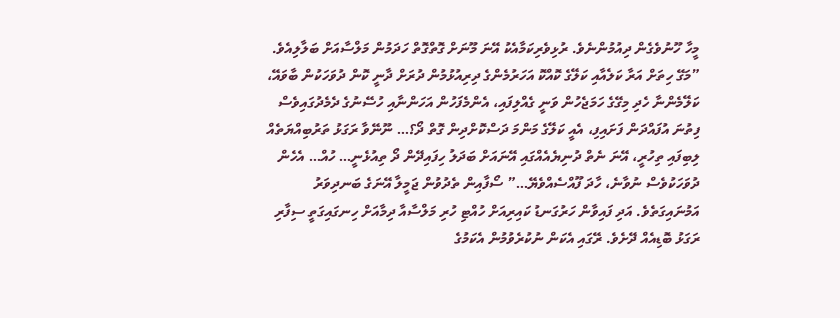މީހާ ހޫނުވެގެން ދިއުމުންނެވެ. ރުޅިވެރިކަމާއެކު އޭނަ މޫނަށް ގޮތްގޮތް ހަދަމުން މަލްސާއަށް ބަލާލިއެވެ.
”މަގޭ ހިތަށް އަރާ ކަލެއާއި ކަލޭގެ ކޮއްކޮ އަހަރުމެންގެ ދިރިއުޅުމުން ދުރަށް ދާނީ ކޮން ދުވަހަކުން ބާވައޭ، ކަލޭމެންނާ ހެދި މިގޭގެ ހަމަޖެހުން ވަނީ ގެއްލިފައި، އެންމެފަހުން އަހަންނާއި ހުސޭނުގެ ދެމެދުގައިވެސް ފިތުނަ އުފައްދަން ފަށައިފި، އެއީ ކަލޭގެ މަންމަ ދަސްކޮށްދިން ގޮތް ދޯ؟… ނޫނޭވާ ރަގަޅު ތަރުބިއްޔަތެއް ލިބިފައި ތިހުރީ، އޭނަ ނެތް ދުނިޔެއެއްގައި އޭނައަށް ބަދަލު ހިފައިދޭން ދޯ ތިއުޅެނީ… ހުއް… އެހެން ދުވަހަކުވެސް ނުވާނެ، ހާދަ ފޫއްސެއްވެޔޭ…” ސޯފާއިން ތެދުވުން ޖަމީލާ އޭނަގެ ބަނދިވަރު އަމުނައިގަތެވެ. އަދި ފައިވާން ހަރުގަނޑު ކައިރިއަށް ހުއްޓި ހުރި މަލްސާއާ ދިމާއަށް ހިނގައިގަތީ ސިފާރި ރަގަޅު ބޮޑިއެއް ދޭށެވެ. ރޭގައި އެކަން ނުކުރެވުމުން އެކަމުގެ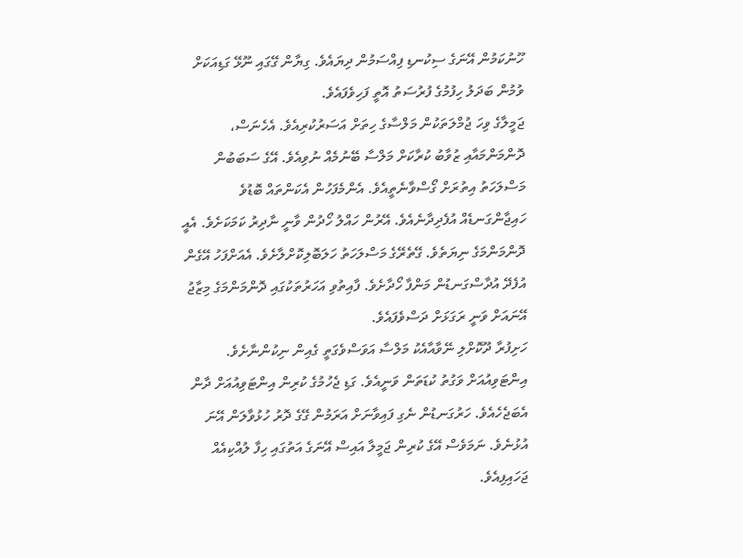ހޫނުކަމުން އޭނަގެ ސިކުނޑި ފިއްސަމުން ދިޔައެވެ. ގިޔާން ގޭގައި ނޫޅޭ ގަޑިއަކަށް ވުމުން ބަދަލު ހިފުމުގެ ފުރުސަތު އޮތީ ފަހިވެފައެވެ.
ޖަމީލާގެ ވިހަ ޖުމްލަތަކުން މަލްސާގެ ހިތަށް އަސަރުކުރިއެވެ. އެހެނަސް، ދޮންމަންމައާއި ޒުވާބު ކުރާކަށް މަލްސާ ބޭނުމެއް ނުވިއެވެ. އޭގެ ސަބަބުން މަސްލަހަތު އިތުރަށް ގޯސްވާނެތީއެވެ. އެންމެފަހުން އެކަންތައް ބޮޑުވެ ހައިޖާންގަނޑެއް އުފެދިދާނެއެވެ. އޭރުން ހައްލު ހޯދުން ވާނީ ނާދިރު ކަމަކަށެވެ. އެއީ ދޮންމަންމަގެ ނިޔަތެވެ. ގޭތެރޭގެ މަސްލަހަތު ހަލަބޮލިކޮށްލާށެވެ. އެއަށްފަހު އޭގެން އުފެދޭ އުދާސްގަނޑުން މަންފާ ހޯދާށެވެ. ފާއިތުވި އަހަރުތަކުގައި ދޮންމަންމަގެ މިޒާޖު އޭނައަށް ވަނީ ރަގަޅަށް ދަސްވެފައެވެ.
ހަށިފުރާ ދޫކޮށްލި ނޭވާއާއެކު މަލްސާ އަވަސްވެގަތީ ގެއިން ނިކުންނާށެވެ. އިންޓަވިއުއަށް ވަގުތު ކުޑަތަން ވަނީއެވެ. ގަޑި ޖެހުމުގެ ކުރިން އިންޓަވިއުއަށް ދާން އެބަޖެހެއެވެ. ހަރުގަނޑުން ނެގި ފައިވާނަށް އަރަމުން ގޭގެ ދޮރު ހުޅުވާލަން އޭނަ އުޅުނެވެ. ނަމަވެސް އޭގެ ކުރިން ޖަމީލާ އައިސް އޭނަގެ އަތުގައި ހިފާ ލުއްކިއެއް ޖަހައިފިއެވެ.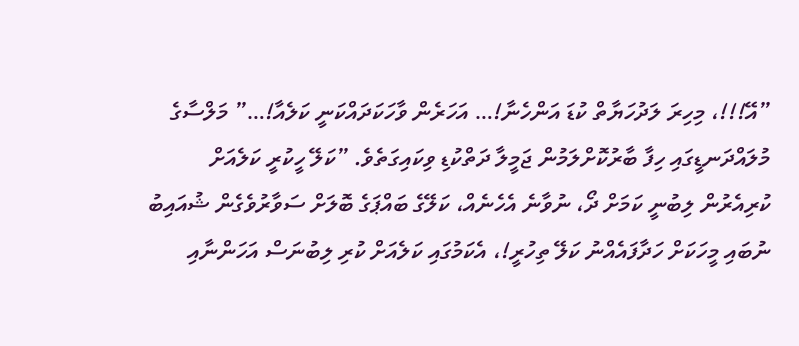”އޭ!!!، މިހިރަ ލަދުހަޔާތް ކުޑަ އަންހެނާ!… އަހަރެން ވާހަކަދައްކަނީ ކަލެއާ!…” މަލްސާގެ މުލައްދަނޑީގައި ހިފާ ބާރުކޮށްލަމުން ޖަމީލާ ދަތްކުޑި ވިކައިގަތެވެ. ”ކަލޭ ހީކުރީ ކަލެއަށް ކުރިއެރުން ލިބުނީ ކަމަށް ދޯ، ނުވާނެ އެހެނެއް، ކަލޭގެ ބައްޕަގެ ބޮލަށް ސަވާރުވެގެން ޝުއައިބު ނުބައި މީހަކަށް ހަދާފައެއްނު ކަލޭ ތިހުރީ!، އެކަމުގައި ކަލެއަށް ކުރި ލިބުނަސް އަހަންނާއި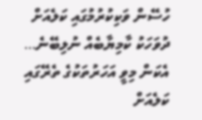ހުސޭން ވަކިކުރުމުގައި ކަލެއަށް ދުވަހަކު ކާމިޔާބެއް ނުލިބޭނެ… އެކަން މިވީ އަހަރުތަކުގެ ތެރޭގައި ކަލެއަށް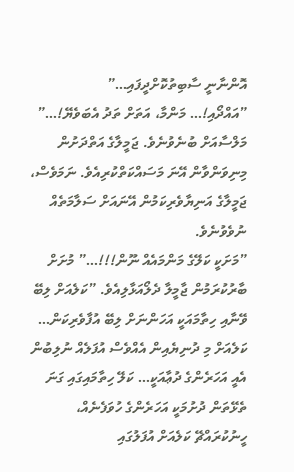އޮންނާނީ ސާބިތުކޮށްދީފައި…”
”އައްދޯއި!… މަންމާ، އަތަށް ތަދު އެބަވެޔޭ!…” މަލްސާއަށް ބުނެވުނެވެ. ޖަމީލާގެ އަތްދަށުން މިނިވަންވާން އޭނަ މަސައްކަތްކުރިއެވެ. ނަމަވެސް، ޖަމީލާގެ އަނިޔާވެރިކަމުން އޭނައަށް ސަލާމަތެއް ނުވެވުނެވެ.
”މަށަކީ ކަލޭގެ މަންމައެއް ނޫން!!!…” މުށަށް ބާރުކުރަމުން ޖާމީލާ ދެލޯއަޅާލިއެވެ. ”ކަލެއަށް ލިބޭ ވޭނާއި ހިތާމައަކީ އަހަންނަށް ލިބޭ އުފާވެރިކަން… ކަލެއަށް މި ދުނިޔެއިން އެއްވެސް އުފަލެއް ނުލިބުން އެއީ އަހަރެންގެ ދުޢާއަކީ… ކަލޭ ހިތާމައިގައި ގަނަ ތެޅޭތަން ދުށުމަކީ އަހަރެންގެ ހުވަފެނެއް، ހީނުކުރައްޗޭ ކަލެއަށް އުފަލުގައި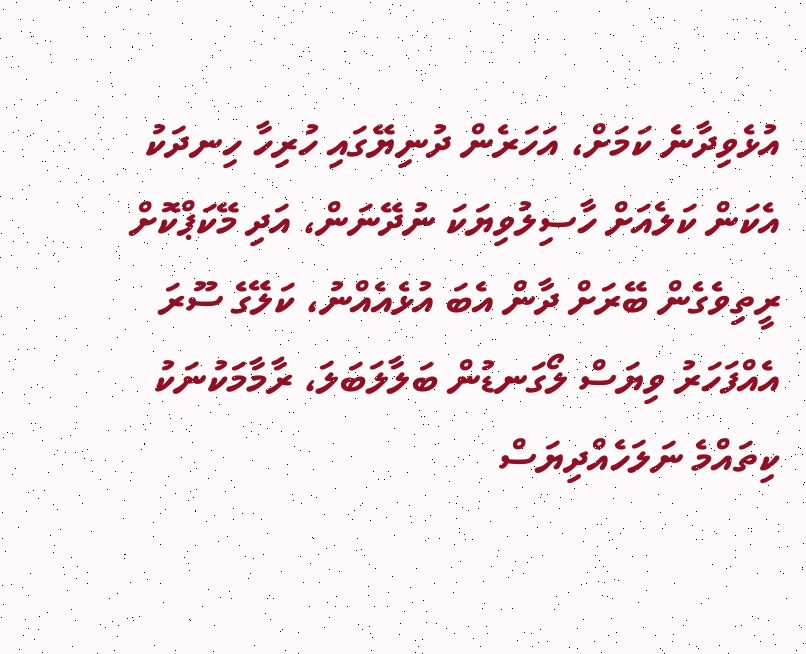އުޅެވިދާނެ ކަމަށް، އަހަރެން ދުނިޔޭގައި ހުރިހާ ހިނދަކު އެކަން ކަލެއަށް ހާސިލުވިޔަކަ ނުދޭނަން، އަދި މޭކަޕްކޮށް ރީތިވެގެން ބޭރަށް ދާން އެބަ އުޅެއެއްނު، ކަލޭގެ ސޫރަ އެއްފަހަރު ވިޔަސް ލޯގަނޑުން ބަލާލަބަލަ، ރާމާމަކުނަކު ކިތައްމެ ނަލަހެއްދިޔަސް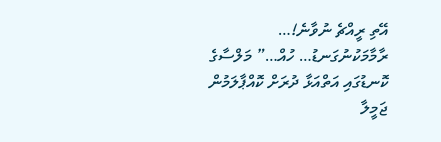އޭތި ރީއްޗެ ނުވާނެ!… ރާމާމަކުނުގަނޑު… ހުއް…” މަލްސާގެ ކޮނޑުގައި އަތްއަޅާ ދުރަށް ކޮއްޕާލަމުން ޖަމީލާ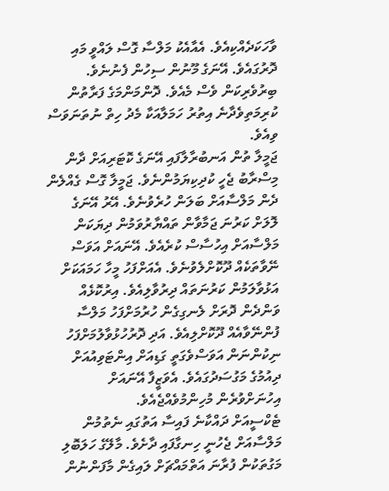ވާހަކަދެއްކިއެވެ. އެއާއެކު މަލްސާ ގޮސް ލައްވީ މައި ދޮރުގައެވެ. އޭނަގެ މޫނުން ސިހުން ފެނުނެވެ. ބިރުވެރިކަން ވެސް މެއެވެ. ދޮންމަންމަގެ ފަރާތުން ކުރިމަތިވެދާނެ އިތުރު ހަމަލާއަކާ މެދު ހިތް ނުތަނަވަސް ވިއެވެ.
ޖަމީލާ ތުން އަނބުރާލާފައި އޭނަގެ ކޮޓަރިއަށް ދާން މިސްރާބު ޖެހީ ކުދިކިޔަމުންނެވެ. ޖަމީލާ ގޮސް ގެއްލެން ދެން މަލްސާއަށް ބަލަން ހުރެވުނެވެ. އޭރު އޭނަގެ ލޮލަށް ކަރުނަ ޖަމާވާން ތައްޔާރުވަމުން ދިޔަކަން މަލްސާއަށް އިހުސާސް ކުރެއެވެ. އޭނައަށް އަވަސް ނޭވާތަކެއް ދޫކޮށްލެވުނެވެ. އެއަށްފަހު މީހާ ހަމައަކަށް އަޅުވާލަމުން ކަރުނަތައް ދިރުވާލިއެވެ. އިރުކޮޅެއް ވަންދެން ދޮރަށް ލެނގިގެން ހުރުމަށްފަހު މަލްސާ ފުންނޭވާއެއް ދޫކޮށްލިއެވެ. އަދި ދޮރުހުޅުވާލުމަށްފަހު ނިކުންނަން އަވަސްވެގަތީ ގަޑިއަށް އިންޓަވިއުއަށް ދިއުމުގެ މަގުސަދުގައެވެ. އެވަޒީފާ އޭނައަށް އިހުނަށްވުރެން މުހިންމުވެއްޖެއެވެ.
ޓެކްސީއަށް ދައްކާނެ ފައިސާ އަތުގައި ނެތުމުން މަލްސާއަށް ޖެހުނީ ހިނގާފައި ދާށެވެ. މާލޭގެ ހަލަބޮލި މަގުތަކުން ފުރާނަ އަތްމައްޗަށް ލައިގެން މާފަންނުން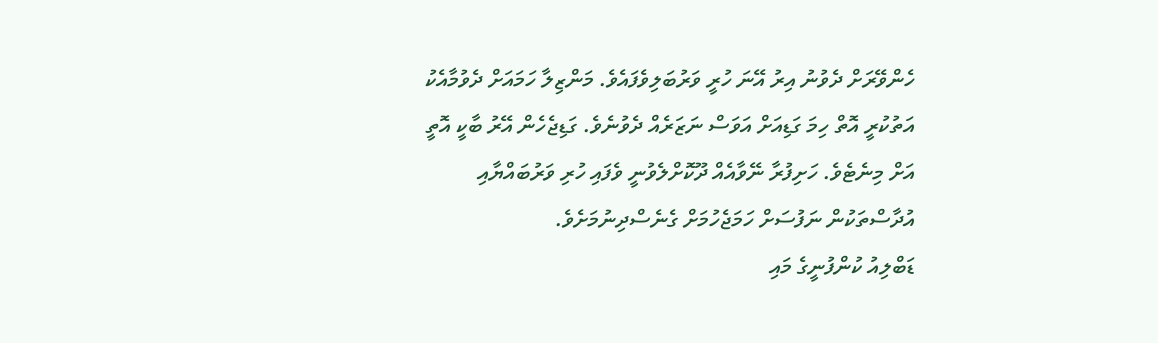ހެންވޭރަށް ދެވުނު އިރު އޭނަ ހުރީ ވަރުބަލިވެފައެވެ. މަންޒިލާ ހަމައަށް ދެވުމާއެކު އަތުކުރީ އޮތް ހިމަ ގަޑިއަށް އަވަސް ނަޒަރެއް ދެވުނެވެ. ގަޑިޖެހެން އޭރު ބާކީ އޮތީ އަށް މިނެޓެވެ. ހަށިފުރާ ނޭވާއެއް ދޫކޮށްލެވުނީ ވެފައި ހުރި ވަރުބައްޔާއި އުދާސްތަކުން ނަފުސަށް ހަމަޖެހުމަށް ގެނެސްދިނުމަށެވެ.
ޑަބްލިއު ކުންފުނީގެ މައި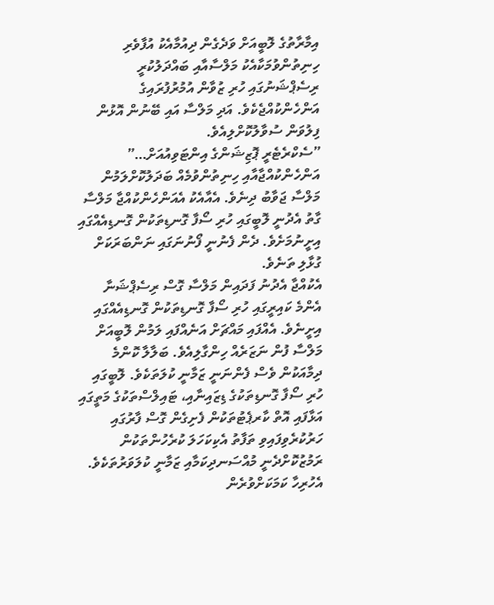އިމާރާތުގެ ލޮބީއަށް ވަދެގެން ދިއުމާއެކު އުފާވެރި ހިނިތުންވުމަކާއެކު މަލްސާއާއި ބައްދަލުކުރީ ރިސެޕްޝަނުގައި ހުރި ޒުވާން އުމުރުފުރައިގެ އަންހެންކުއްޖެކެވެ. އަދި މަލްސާ އައި ބޭނުން އޮޅުން ފިލުވަން ސުވާލުކޮށްލިއެވެ.
”ސެކްރެޓެރީ ޕޮޒިޝަންގެ އިންޓަވިއުއަށް…” އަންހެންކުއްޖާއާއި ހިނިތުންވުމެއް ބަދަލުކޮށްލަމުން މަލްސާ ޖަވާބު ދިނެވެ. އެއާއެކު އެއަންހެންކުއްޖާ މަލްސާ ގާތު އެދުނީ ލޮބީގައި ހުރި ސޯފާ ގޮނޑިތަކުން ގޮނޑިއެއްގައި އިށީނުމަށެވެ. ދެން ފެނުނީ ފޯނުނަގައި ނަންބަރަކަށް ގުޅާލި ތަނެވެ.
އެކުއްޖާ އެދުނު ފަދައިން މަލްސާ ގޮސް ރިސެޕްޝަނާ އެންމެ ކައިރީގައި ހުރި ސޯފާ ގޮނޑިތަކުން ގޮނޑިއެއްގައި އިށީނެވެ. އެއްފައި މައްޗަށް އަނެއްފައި ލަމުން ލޮބީއަށް މަލްސާ ފުން ނަޒަރެއް ހިންގާލިއެވެ. ބަލާލާ ކޮންމެ ދިމާއަކުން ވެސް ފެންނަނީ ޒަމާނީ ކުލަތަކެވެ. ލޮބީގައި ހުރި ސޯފާ ގޮނޑިތަކުގެ ޑިޒައިނާއި، ޓައިލްސްތަކުގެ މަތީގައި އަޅާފައި އޮތް ކާރޕެޓުތަކުން ފެށިގެން ގޮސް ފާރުގައި ހަރުކުރެވިފައިވި ތަފާތު އެކިކަހަލަ ކުރެހުންތަކުން ރަމުޒުކޮށްދެނީ މުއްސަނދިކަމާއި ޒަމާނީ ކުލަވަރުތަކެވެ. އެހުރިހާ ކަމަކަށްވުރެން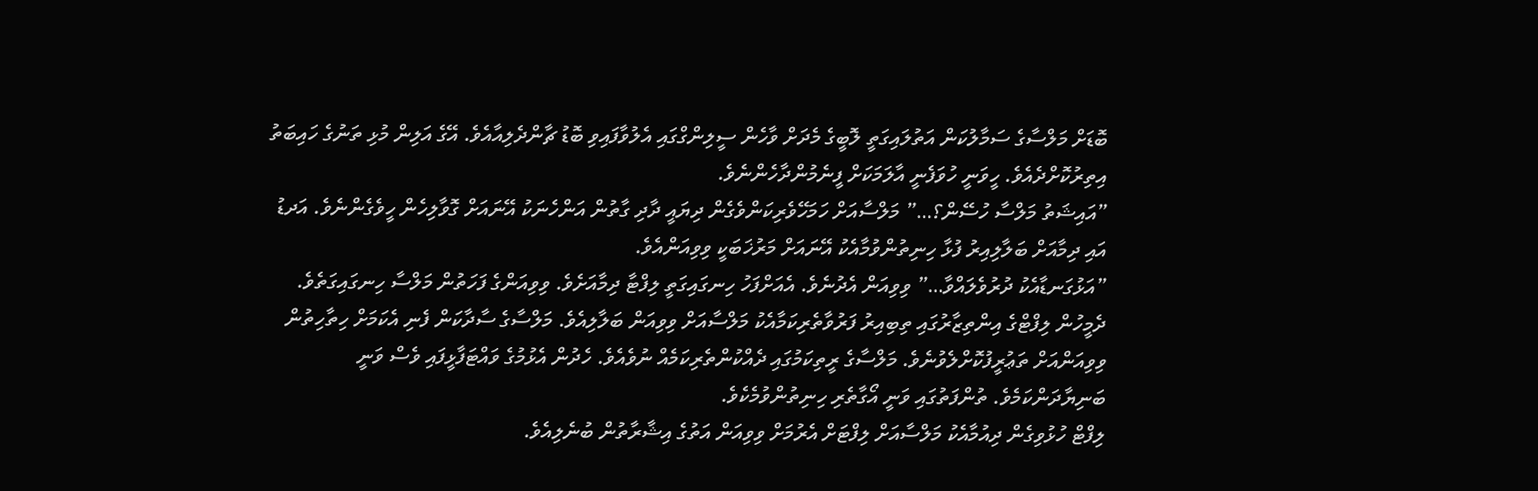ބޮޑަށް މަލްސާގެ ސަމާލުކަން އަތުލައިގަތީ ލޮބީގެ މެދަށް ވާހެން ސީލިންގްގައި އެލުވާފައިވި ބޮޑު ޗާންދެލިއާއެވެ. އޭގެ އަލިން މުޅި ތަނުގެ ހައިބަތު އިތިރުކޮށްދެއެވެ. ހީވަނީ ހުވަފެނީ އާލަމަކަށް ފީނެމުންދާހެންނެވެ.
”އައިޝަތު މަލްސާ ހުސޭން؟…” މަލްސާއަށް ހަމަހޭވެރިކަންވެގެން ދިޔައީ ދާދި ގާތުން އަންހެނަކު އޭނައަށް ގޮވާލިހެން ހީވެގެންނެވެ. އަދޑު އައި ދިމާއަށް ބަލާލިއިރު ފުޅާ ހިނިތުންވުމާއެކު އޭނައަށް މަރުޚަބަކީ ވިވިއަންއެވެ.
”އަޅުގަނޑާއެކު ދުރުވެލައްވާ…” ވިވިއަން އެދުނެވެ. އެއަށްފަހު ހިނގައިގަތީ ލިފްޓާ ދިމާއަށެވެ. ވިވިއަންގެ ފަހަތުން މަލްސާ ހިނގައިގަތެވެ.
ދެމީހުން ލިފްޓްގެ އިންތިޒާރުގައި ތިބިއިރު ފަރުވާތެރިކަމާއެކު މަލްސާއަށް ވިވިއަން ބަލާލިއެވެ. މަލްސާގެ ސާދާކަން ފެނި އެކަމަށް ހިތާހިތުން ވިވިއަންއަށް ތަޢުރީފުކޮށްލެވުނެވެ. މަލްސާގެ ރީތިކަމުގައި ދެއްކުންތެރިކަމެއް ނުވެއެވެ. ހެދުން އެޅުމުގެ ވައްޓަފާޅީފައި ވެސް ވަނީ ބަނިޔާދަންކަމެވެ. ތުންފަތުގައި ވަނީ އޯގާތެރި ހިނިތުންވުމެކެވެ.
ލިފްޓް ހުޅުވިގެން ދިއުމާއެކު މަލްސާއަށް ލިފްޓަށް އެރުމަށް ވިވިއަން އަތުގެ އިޝާރާތުން ބުނެލިއެވެ.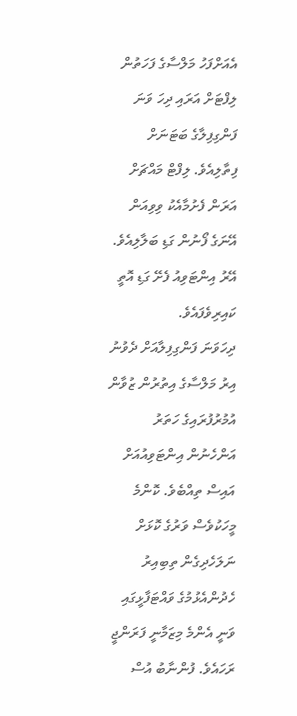އެއަށްފަހު މަލްސާގެ ފަހަތުން ލިފްޓަށް އަރައި ދިހަ ވަނަ ފަންގިފިލާގެ ބަޓަނަށް ފިތާލިއެވެ. ލިފްޓް މައްޗަށް އަރަން ފެށުމާއެކު ވިވިއަން އޭނަގެ ފޯނުން ގަޑި ބަލާލިއެވެ. އޭރު އިންޓަވިއު ފެށޭ ގަޑި އޮތީ ކައިރިވެފައެވެ.
ދިހަވަނަ ފަންގިފިލާއަށް ދެވުނު އިރު މަލްސާގެ އިތުރުން ޒުވާން އުމުރުފުރައިގެ ހަތަރު އަންހެނުން އިންޓަވިއުއަށް އައިސް ތިއްބެވެ. ކޮންމެ މީހަކުވެސް ވަރުގެ ކޮޅަށް ނަލަހެދިގެން ތިބިއިރު ހެދުންއެޅުމުގެ ވައްޓަފާޅީގައި ވަނީ އެންމެ މިޒަމާނީ ފަރަންޖީ ރަހައެވެ. ފުންނާބު އުސް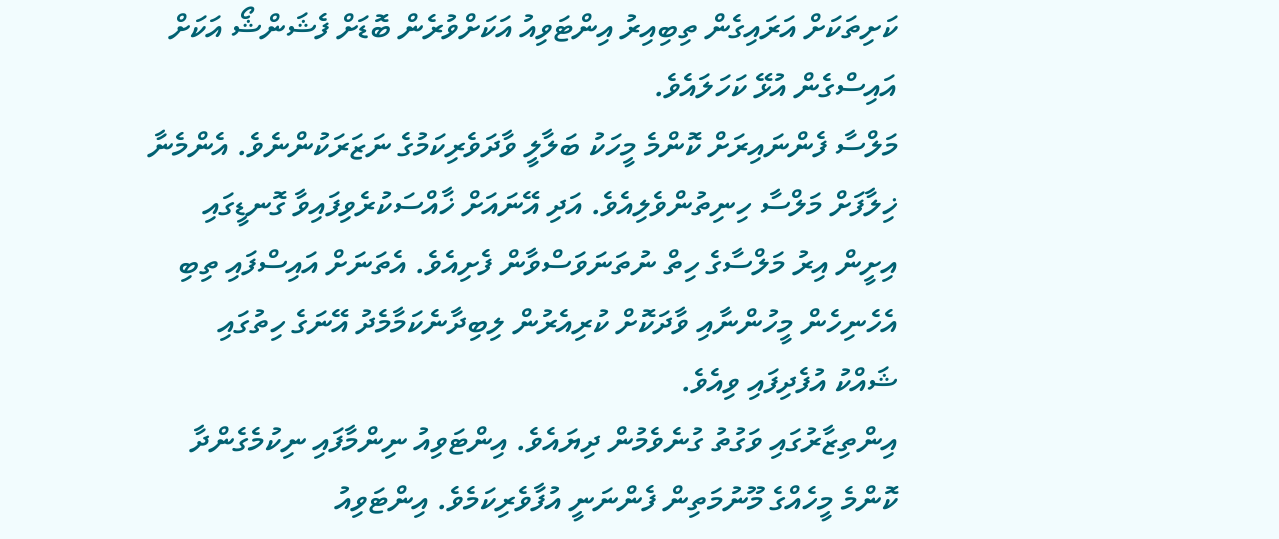ކަށިތަކަށް އަރައިގެން ތިބިއިރު އިންޓަވިއު އަކަށްވުރެން ބޮޑަށް ފެޝަންޝޯ އަކަށް އައިސްގެން އުޅޭ ކަހަލައެވެ.
މަލްސާ ފެންނައިރަށް ކޮންމެ މީހަކު ބަލާލީ ވާދަވެރިކަމުގެ ނަޒަރަކުންނެވެ. އެންމެނާ ޚިލާފަށް މަލްސާ ހިނިތުންވެލިއެވެ. އަދި އޭނައަށް ޚާއްސަކުރެވިފައިވާ ގޮނޑީގައި އިށީން އިރު މަލްސާގެ ހިތް ނުތަނަވަސްވާން ފެށިއެވެ. އެތަނަށް އައިސްފައި ތިބި އެހެނިހެން މީހުންނާއި ވާދަކޮށް ކުރިއެރުން ލިބިދާނެކަމާމެދު އޭނަގެ ހިތުގައި ޝައްކު އުފެދިފައި ވިއެވެ.
އިންތިޒާރުގައި ވަގުތު ގުނެވެމުން ދިޔައެވެ. އިންޓަވިއު ނިންމާފައި ނިކުމެގެންދާ ކޮންމެ މީހެއްގެ މޫނުމަތިން ފެންނަނީ އުފާވެރިކަމެވެ. އިންޓަވިއު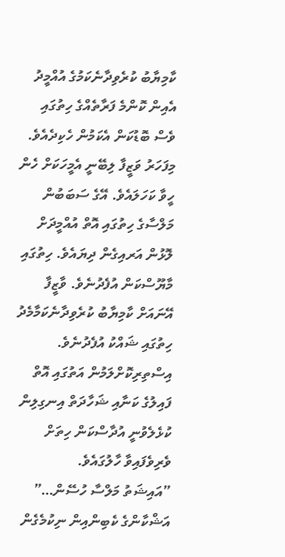ކާމިޔާބު ކުރެވިދާނެކަމުގެ އުއްމީދު އެއިން ކޮންމެ ފަރާތެއްގެ ހިތުގައި ވެސް ބޮޑުކަން އެކަމުން ހެކިދެއެވެ. މިފަހަރު ވަޒީފާ ލިބޭނީ އެމީހަކަށް ހެން ހީވާ ކަހަލައެވެ. އޭގެ ސަބަބުން މަލްސާގެ ހިތުގައި އޮތް އުއްމީދަށް ލޮޅުން އަރއިގެން ދިޔައެވެ. ހިތުގައި މާޔޫސްކަން އުފެދުނެވެ. ވާޒީފާ އޭނައަށް ކާމިޔާބު ކުރެވިދާނެކަމާމެދު ހިތުގައި ޝައްކު އުފެދުނެވެ. އިސްތިރިކޮށްލަމުން އަތުގައި އޮތް ފައިލުގެ ކަނާއި ޝަހާދަތް އިނގިލިން ކުޅެލެވުނީ އުދާސްކަން ހިތަށް ވެރިވެފައިވާ ހާލުގައެވެ.
”އައިޝަތު މަލްސާ ހުސޭން…”
އަޝްކާންގެ ކެބިންއިން ނިކުމެގެން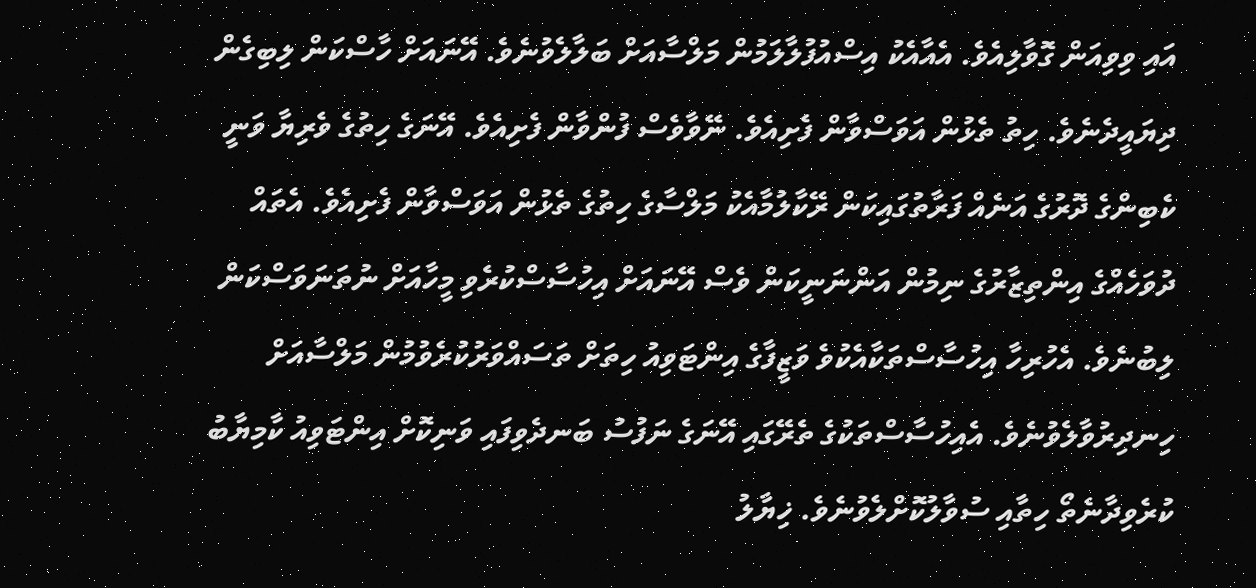އައި ވިވިއަން ގޮވާލިއެވެ. އެއާއެކު އިސްއުފުލާލަމުން މަލްސާއަށް ބަލާލެވުނެވެ. އޭނައަށް ހާސްކަން ލިބިގެން ދިޔައީދެނެވެ. ހިތު ތެޅުން އަވަސްވާން ފެށިއެވެ. ނޭވާވެސް ފުންވާން ފެށިއެވެ. އޭނަގެ ހިތުގެ ވެރިޔާ ވަނީ ކެބިންގެ ދޮރުގެ އަނެއް ފަރާތުގައިކަން ރޭކާލުމާއެކު މަލްސާގެ ހިތުގެ ތެޅުން އަވަސްވާން ފެށިއެވެ. އެތައް ދުވަހެއްގެ އިންތިޒާރުގެ ނިމުން އަންނަނީކަން ވެސް އޭނައަށް އިހުސާސްކުރެވި މީހާއަށް ނުތަނަވަސްކަން ލިބުނެވެ. އެހުރިހާ އިހުސާސްތަކާއެކުވެ ވަޒީފާގެ އިންޓަވިއު ހިތަށް ތަސައްވަރުކުރެވުމުން މަލްސާއަށް ހިނދިރުވާލެވުނެވެ. އެއިހުސާސްތަކުގެ ތެރޭގައި އޭނަގެ ނަފުސު ބަނދެވިފައި ވަނިކޮށް އިންޓަވިއު ކާމިޔާބު ކުރެވިދާނެތޯ ހިތާއި ސުވާލުކޮށްލެވުނެވެ. ޚިޔާލު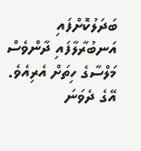ބަދަލުކޮށްފައި އަނބުރާލާފައި ދާންވެސް މަލްސާގެ ހިތަށް އެރިއެވެ. އޭގެ ދެވަނަ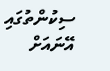ސިކުންތުގައި އޭނައަށް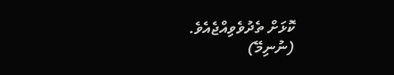ކޮޅަށް ތެދުވެވިއްޖެއެވެ.
(ނުނިމޭ)